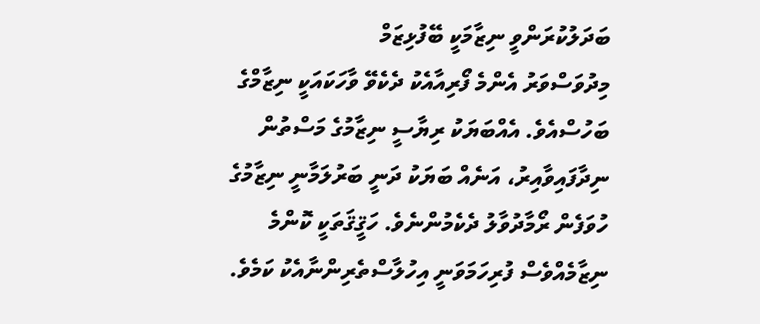ބަދަލުކުރަންވީ ނިޒާމަކީ ބޭފުޅިޒަމް
މިދުވަސްވަރު އެންމެ ފޯރިއާއެކު ދެކެވޭ ވާހަކައަކީ ނިޒާމްގެ ބަހުސްއެވެ. އެއްބަޔަކު ރިޔާސީ ނިޒާމުގެ މަސްތުން ނިދާފައިވާއިރު، އަނެއް ބަޔަކު ދަނީ ބަރުލަމާނީ ނިޒާމުގެ ހުވަފެން ރޯމާދުވާލު ދެކެމުންނެވެ. ހަޤީޤަތަކީ ކޮންމެ ނިޒާމެއްވެސް ފުރިހަމަވަނީ އިހުލާސްތެރިންނާއެކު ކަމެވެ.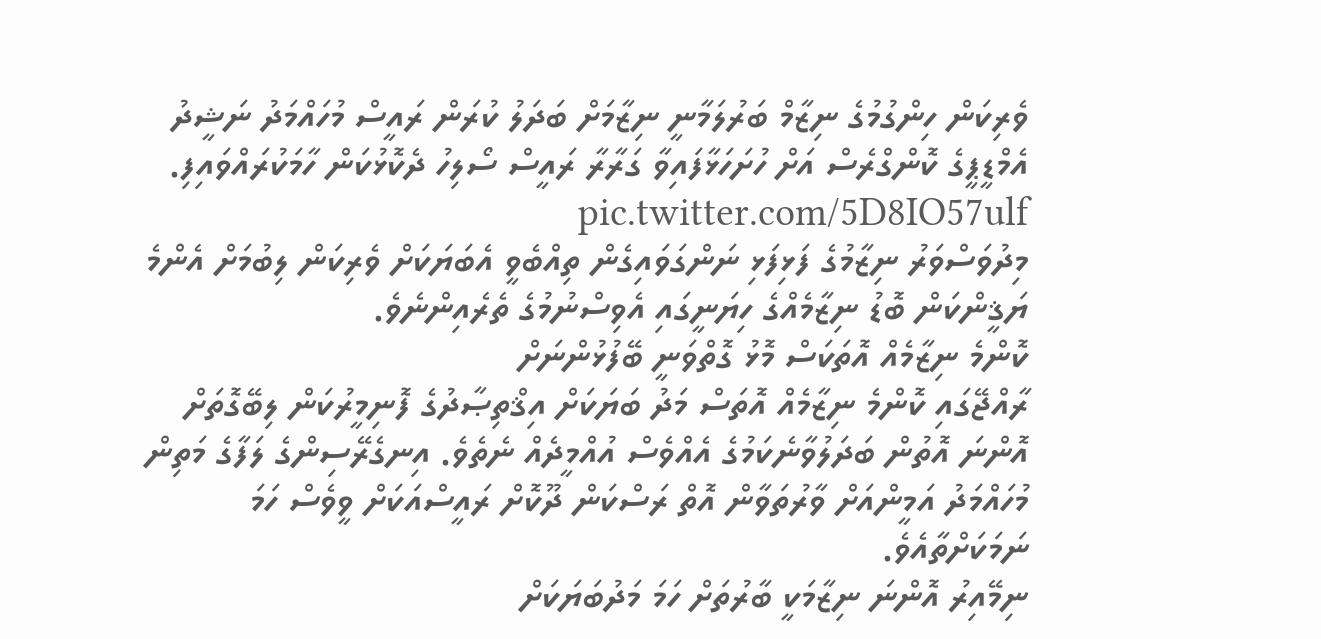ވެރިކަން ހިންގުމުގެ ނިޒާމް ބަރުލަމާނީ ނިޒާމަށް ބަދަލު ކުރަން ރައީސް މުހައްމަދު ނަޝީދު އެމްޑީޕީގެ ކޮންގްރެސް އަށް ހުށަހަޅާފައިވާ ގަރާރާ ރައީސް ސޯލިހު ދެކޮޅުކަން ހާމަކުރައްވައިފި. pic.twitter.com/5D8IO57ulf
މިދުވަސްވަރު ނިޒާމުގެ ފަޅިފަޅި ނަންގަވައިގެން ތިއްބެވީ އެބަޔަކަށް ވެރިކަން ލިބުމަށް އެންމެ ޔަޤީންކަން ބޮޑު ނިޒާމެއްގެ ހިޔަނީގައި އެވިސްނުމުގެ ތެރެއިންނެވެ.
ކޮންމެ ނިޒާމެއް އޮތަކަސް މޮޅު ގޮތްވަނީ ބޭފުޅުންނަށް
ރާއްޖޭގައި ކޮންމެ ނިޒާމެއް އޮތަސް މަދު ބަޔަކަށް އިޤްތިޞާދުގެ ފޮނިމީރުކަން ލިބޭގޮތަށް އޮންނަ އޮތުން ބަދަލުވާނެކަމުގެ އެއްވެސް އުއްމީދެއް ނެތެވެ. އިނގެރޭސިންގެ ލަފާގެ މަތިން މުހައްމަދު އަމީންއަށް ވާރުތަވާން އޮތް ރަސްކަން ދޫކޮށް ރައީސްއަކަށް ވީވެސް ހަމަ ނަމަކަށްތާއެވެ.
ނިމޭއިރު އޮންނަ ނިޒާމަކީ ބާރުތަށް ހަމަ މަދުބަޔަކަށް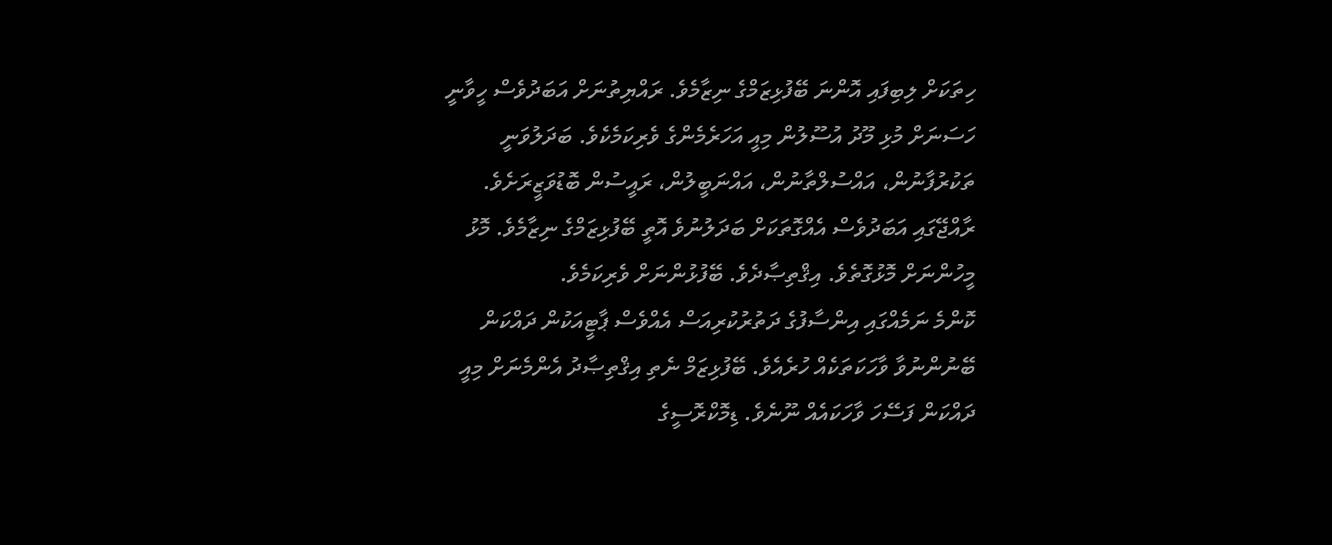ހިތަކަށް ލިބިފައި އޮންނަ ބޭފުޅިޒަމްގެ ނިޒާމެވެ. ރައްޔިތުނަށް އަބަދުވެސް ހީވާނީ ހަސަނަށް މުޅި މޫދު އުސޫލުން މިއީ އަހަރެމެންގެ ވެރިކަމެކެވެ. ބަދަލުވަނީ ތަކުރުފާނުން، އައްސުލްތާނުން، އައްނަބީލުން، ރައީސުން ބޮޑުވަޒީރަށެވެ. ރާއްޖޭގައި އަބަދުވެސް އެއްގޮތަކަށް ބަދަލުނުވެ އޮތީ ބޭފުޅިޒަމްގެ ނިޒާމެވެ. މޮޅު މީހުންނަށް މޮޅުގޮތެވެ. އިޤްތިޞާދެވެ. ބޭފުޅުންނަށް ވެރިކަމެވެ.
ކޮންމެ ނަމެއްގައި އިންސާފުގެ ދަތުރުކުރިއަސް އެއްވެސް ޕާޓީއަކުން ދައްކަން ބޭނުންނުވާ ވާހަކަތަކެއް ހުރެއެވެ. ބޭފުޅިޒަމް ނެތި އިޤްތިޞާދު އެންމެނަށް މިއީ ދައްކަން ފަސޭހަ ވާހަކައެއް ނޫނެވެ. ޑިމޮކްރޮސީގެ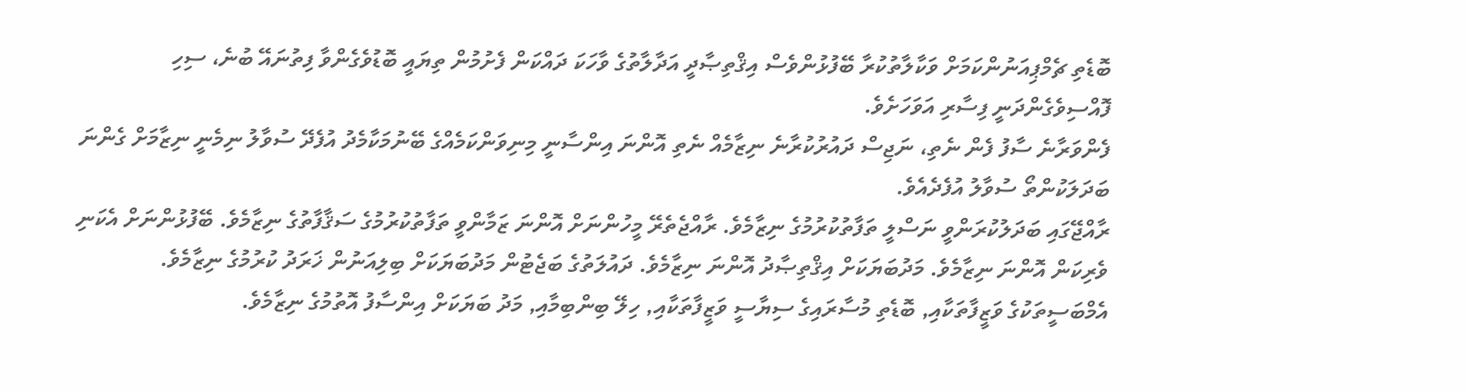ބޮޑެތި ޗެމްޕިއަނުންކަމަށް ވަކާލާތުކުރާ ބޭފުޅުންވެސް އިޤްތިޞާދީ އަދާލާތުގެ ވާހަކަ ދައްކަން ފެށުމުން ތިޔައީ ބޮޑުވެގެންވާ ފިތުނައޭ ބުނެ، ސިހި ފޮއްސިވެގެންދަނީ ފިސާރި އަވަހަށެވެ.
ފެންވަރާނެ ސާފު ފެން ނެތި، ނަޖިސް ދައުރުކުރާނެ ނިޒާމެއް ނެތި އޮންނަ އިންސާނީ މިނިވަންކަމެއްގެ ބޭނުމަކާމެދު އުފެދޭ ސުވާލު ނިމެނީ ނިޒާމަށް ގެންނަ ބަދަލަކުންތޯ ސުވާލު އުފެދެއެވެ.
ރާއްޖޭގައި ބަދަލުކުރަންވީ ނަސްލީ ތަފާތުކުރުމުގެ ނިޒާމެވެ. ރާއްޖެތެރޭ މީހުންނަށް އޮންނަ ޒަމާންވީ ތަފާތުކުރުމުގެ ސަޤާފާތުގެ ނިޒާމެވެ. ބޭފުޅުންނަށް އެކަނި ވެރިކަން އޮންނަ ނިޒާމެވެ. މަދުބަޔަކަށް އިޤްތިޞާދު އޮންނަ ނިޒާމެވެ. ދައުލަތުގެ ބަޖެޓުން މަދުބަޔަކަށް ބިލިއަނުން ޚަރަދު ކުރުމުގެ ނިޒާމެވެ. އެމްބަސީތަކުގެ ވަޒީފާތަކާއި, ބޮޑެތި މުސާރައިގެ ސިޔާސީ ވަޒީފާތަކާއި, ހިލޭ ބިންބިމާއި, މަދު ބަޔަކަށް އިންސާފު އޮތުމުގެ ނިޒާމެވެ.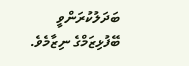ބަދަލުކުރަންވީ ބޭފުޅިޒަމްގެ ނިޒާމެވެ.